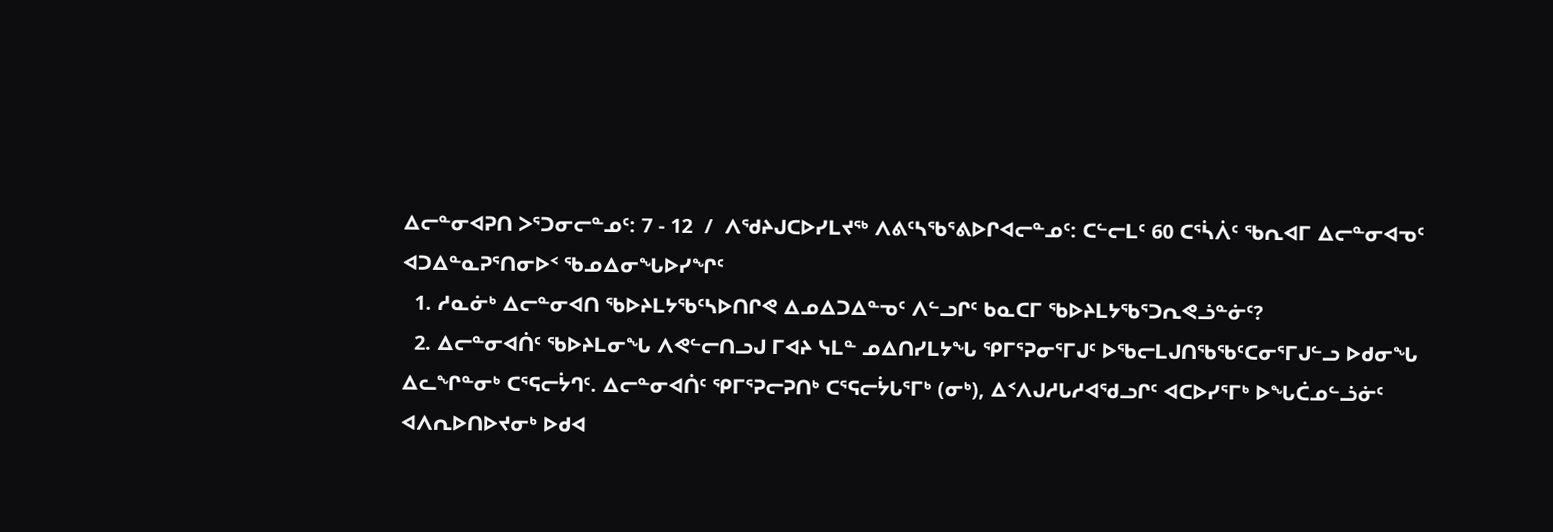ᐃᓕᓐᓂᐊᕈᑎ ᐳᕐᑐᓂᓕᓐᓄᑦ: 7 - 12  /  ᐱᖁᔨᒍᑕᐅᓯᒪᔪᖅ ᐱᕕᑦᓴᖃᕐᕕᐅᒋᐊᓕᓐᓄᑦ: ᑕᓪᓕᒪᑦ 60 ᑕᕐᓵᐲᑦ ᖃᕆᐊᒥ ᐃᓕᓐᓂᐊᓀᑦ
ᐊᑐᐃᓐᓇᕈᕐᑎᓂᐅᑉ ᖃᓄᐃᓂᖓᐅᓯᖏᑦ
  1. ᓱᓇᓃᒃ ᐃᓕᓐᓂᐊᑎ ᖃᐅᔨᒪᔭᖃᑦᓴᐅᑎᒋᕙ ᐃᓄᐃᑐᐃᓐᓀᑦ ᐱᓪᓗᒋᑦ ᑲᓇᑕᒥ ᖃᐅᔨᒪᔭᖃᕐᑐᕆᕙᓘᓐᓃᑦ?
  2. ᐃᓕᓐᓂᐊᑏᑦ ᖃᐅᔨᒪᓂᖓ ᐱᕙᓪᓕᑎᓗᒍ ᒥᐊᔨ ᓭᒪᓐ ᓄᐃᑎᓯᒪᔭᖓ ᕿᒥᕐᕈᓂᕐᒥᒍᑦ ᐅᖃᓕᒪᒍᑎᖃᖃᑦᑕᓂᕐᒥᒍᓪᓗ ᐅᑯᓂᖓ ᐃᓚᖏᓐᓂᒃ ᑕᕐᕋᓕᔮᒉᑦ. ᐃᓕᓐᓂᐊᑏᑦ ᕿᒥᕐᕈᓕᕈᑎᒃ ᑕᕐᕋᓕᔮᒐᕐᒥᒃ (ᓂᒃ), ᐃᑉᐱᒍᓱᒐᓱᐊᖁᓗᒋᑦ ᐊᑕᐅᓯᕐᒥᒃ ᐅᖓᑖᓄᓪᓘᓃᑦ ᐊᐱᕆᐅᑎᐅᔪᓂᒃ ᐅᑯᐊ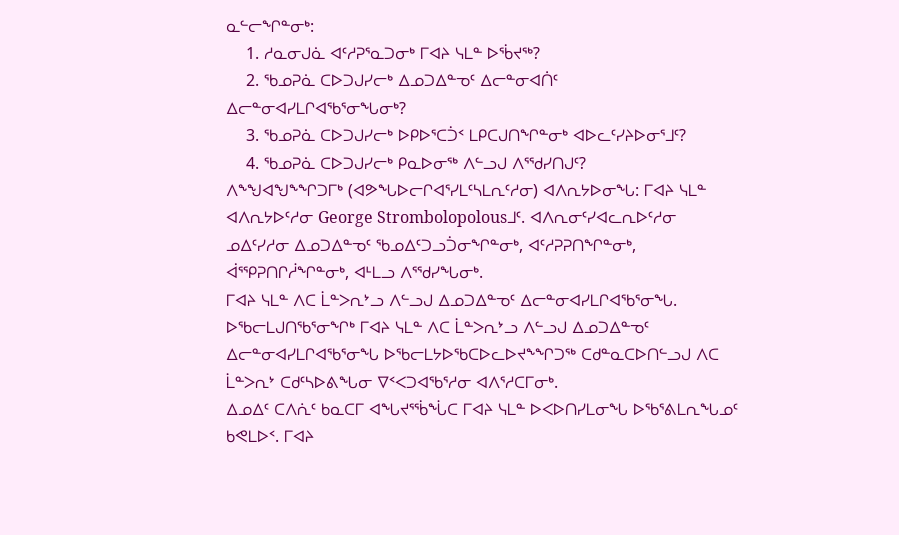ᓇᓪᓕᖏᓐᓂᒃ:
    1. ᓱᓇᓂᒍᓈ ᐊᑦᓱᕈᕐᓇᑐᓂᒃ ᒥᐊᔨ ᓭᒪᓐ ᐅᖄᔪᖅ?
    2. ᖃᓄᕈᓈ ᑕᐅᑐᒍᓯᓕᒃ ᐃᓄᑐᐃᓐᓀᑦ ᐃᓕᓐᓂᐊᑏᑦ ᐃᓕᓐᓂᐊᓯᒪᒋᐊᖃᕐᓂᖓᓂᒃ?
    3. ᖃᓄᕈᓈ ᑕᐅᑐᒍᓯᓕᒃ ᐅᑭᐅᕐᑕᑑᑉ ᒪᑭᑕᒍᑎᖏᓐᓂᒃ ᐊᐅᓚᑦᓯᔨᐅᓂᕐᒧᑦ?
    4. ᖃᓄᕈᓈ ᑕᐅᑐᒍᓯᓕᒃ ᑭᓇᐅᓂᖅ ᐱᓪᓗᒍ ᐱᕐᖁᓯᑎᒍᑦ?
ᐱᖕᖑᐊᖑᖕᖏᑐᒥᒃ (ᐊᕗᖓᐅᓕᒋᐊᕐᓯᒪᑦᓴᒪᕆᑦᓱᓂ) ᐊᐱᕆᔭᐅᓂᖓ: ᒥᐊᔨ ᓭᒪᓐ ᐊᐱᕆᔭᐅᑦᓱᓂ George Strombolopolousᒧᑦ. ᐊᐱᕆᓂᑦᓯᐊᓚᕆᐅᑦᓱᓂ ᓄᐃᑦᓯᓱᓂ ᐃᓄᑐᐃᓐᓀᑦ ᖃᓄᐃᑦᑐᓗᑑᓂᖏᓐᓂᒃ, ᐊᑦᓱᕈᕈᑎᖏᓐᓂᒃ, ᐋᕐᕿᕈᑎᒋᓲᖏᓐᓂᒃ, ᐊᒻᒪᓗ ᐱᕐᖁᓯᖓᓂᒃ.
ᒥᐊᔨ ᓭᒪᓐ ᐱᑕ ᒫᓐᐳᕆᔾᓗ ᐱᓪᓗᒍ ᐃᓄᑐᐃᓐᓀᑦ ᐃᓕᓐᓂᐊᓯᒪᒋᐊᖃᕐᓂᖓ. ᐅᖃᓕᒪᒍᑎᖃᕐᓂᖏᒃ ᒥᐊᔨ ᓭᒪᓐ ᐱᑕ ᒫᓐᐳᕆᔾᓗ ᐱᓪᓗᒍ ᐃᓄᑐᐃᓐᓀᑦ ᐃᓕᓐᓂᐊᓯᒪᒋᐊᖃᕐᓂᖓ ᐅᖃᓕᒪᔭᐅᖃᑕᐅᓚᐅᔪᖕᖏᑐᖅ ᑕᑯᓐᓇᑕᐅᑎᓪᓗᒍ ᐱᑕ ᒫᓐᐳᕆᔾ ᑕᑯᑦᓴᐅᕕᖓᓂ ᐁᑉᐸᑐᐊᖃᕐᓱᓂ ᐊᐱᕐᓱᑕᒥᓂᒃ.
ᐃᓄᐃᑦ ᑕᐱᕇᑦ ᑲᓇᑕᒥ ᐊᖓᔪᕐᖄᖔᑕ ᒥᐊᔨ ᓭᒪᓐ ᐅᐸᐅᑎᓯᒪᓂᖓ ᐅᖃᕐᕕᒪᕆᖓᓄᑦ ᑲᕙᒪᐅᑉ. ᒥᐊᔨ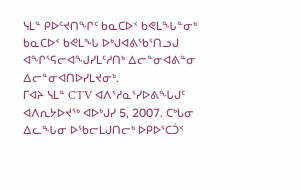ᓭᒪᓐ ᑭᐅᑦᔪᑎᖏᑦ ᑲᓇᑕᐅᑉ ᑲᕙᒪᖓᓐᓂᒃ ᑲᓇᑕᐅᑉ ᑲᕙᒪᖓ ᐅᒃᒍᐊᕕᖃᕐᑎᓗᒍ ᐊᖏᕐᕋᓕᐊᖑᓯᒪᑦᓱᑎᒃ ᐃᓕᓐᓂᐊᕕᓐᓂ ᐃᓕᓐᓂᐊᑎᐅᓯᒪᔪᓂᒃ.
ᒥᐊᔨ ᓭᒪᓐ CTV ᐊᐱᕐᓱᓇᕐᓯᐅᕕᖓᒍᑦ ᐊᐱᕆᔭᐅᔪᖅ ᐊᐅᒃᒍᓯ 5, 2007. ᑕᒃᒐᓂ ᐃᓚᖓᓂ ᐅᖃᓕᒪᒍᑎᓕᒃ ᐅᑭᐅᕐᑕᑑᑉ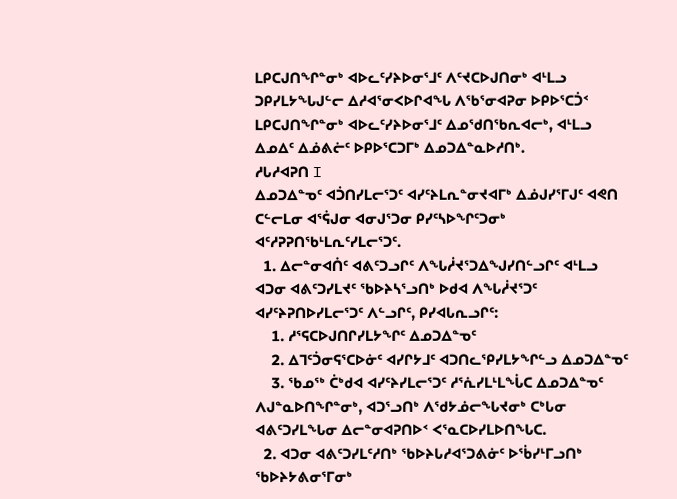ᒪᑭᑕᒍᑎᖏᓐᓂᒃ ᐊᐅᓚᑦᓯᔨᐅᓂᕐᒧᑦ ᐱᑦᔪᑕᐅᒍᑎᓂᒃ ᐊᒻᒪᓗ ᑐᑭᓯᒪᔭᖓᒍᓪᓕ ᐃᓱᐊᕐᓂᐸᐅᒋᐊᖓ ᐱᖃᕐᓂᐊᕈᓂ ᐅᑭᐅᕐᑕᑑᑉ ᒪᑭᑕᒍᑎᖏᓐᓂᒃ ᐊᐅᓚᑦᓯᔨᐅᓂᕐᒧᑦ ᐃᓄᖁᑎᖃᕆᐊᓕᒃ, ᐊᒻᒪᓗ ᐃᓄᐃᑦ ᐃᓅᕕᓖᑦ ᐅᑭᐅᕐᑕᑐᒥᒃ ᐃᓄᑐᐃᓐᓇᐅᓱᑎᒃ.
ᓱᒐᓱᐊᕈᑎ I
ᐃᓄᑐᐃᓐᓀᑦ ᐊᑑᑎᓯᒪᓕᕐᑐᑦ ᐊᓯᑦᔨᒪᕆᓐᓂᔪᐊᒥᒃ ᐃᓅᒍᓯᕐᒥᒍᑦ ᐊᕙᑎ ᑕᓪᓕᒪᓂ ᐊᕐᕌᒍᓂ ᐊᓂᒍᕐᑐᓂ ᑭᓯᑦᓴᐅᖏᑦᑐᓂᒃ ᐊᑦᓱᕈᕈᑎᖃᒻᒪᕆᑦᓯᒪᓕᕐᑐᑦ.
  1. ᐃᓕᓐᓂᐊᑏᑦ ᐊᕕᑦᑐᓗᒋᑦ ᐱᖓᓲᔪᕐᑐᐃᖑᓯᑎᓪᓗᒋᑦ ᐊᒻᒪᓗ ᐊᑐᓂ ᐊᕕᑦᑐᓯᒪᔪᑦ ᖃᐅᔨᓴᕐᓗᑎᒃ ᐅᑯᐊ ᐱᖓᓲᔪᕐᑐᑦ ᐊᓯᑦᔨᕈᑎᐅᓯᒪᓕᕐᑐᑦ ᐱᓪᓗᒋᑦ, ᑭᓯᐊᒐᕆᓗᒋᑦ:
    1. ᓱᕐᕋᑕᐅᒍᑎᒋᓯᒪᔭᖏᑦ ᐃᓄᑐᐃᓐᓀᑦ
    2. ᐃᒣᑦᑑᓂᕋᕐᑕᐅᓃᑦ ᐊᓯᒋᔭᒧᑦ ᐊᑐᑎᓚᕿᓯᒪᔭᖏᓪᓗ ᐃᓄᑐᐃᓐᓀᑦ
    3. ᖃᓄᖅ ᑖᒃᑯᐊ ᐊᓯᑦᔨᓯᒪᓕᕐᑐᑦ ᓱᕐᕇᓯᒪᒻᒪᖔᑕ ᐃᓄᑐᐃᓐᓀᑦ ᐱᒍᓐᓇᐅᑎᖏᓐᓂᒃ, ᐊᑐᕐᓗᑎᒃ ᐱᖁᔭᓅᓕᖓᔪᓂᒃ ᑕᒃᒐᓂ ᐊᕕᑦᑐᓯᒪᖓᓂ ᐃᓕᓐᓂᐊᕈᑎᐅᑉ ᐸᕐᓇᑕᐅᓯᒪᐅᑎᖓᑕ.
  2. ᐊᑐᓂ ᐊᕕᑦᑐᓯᒪᑦᓱᑎᒃ ᖃᐅᔨᒐᓱᐊᕐᑐᕕᓃᑦ ᐅᖄᓯᒻᒥᓗᑎᒃ ᖃᐅᔨᔭᕕᓂᕐᒥᓂᒃ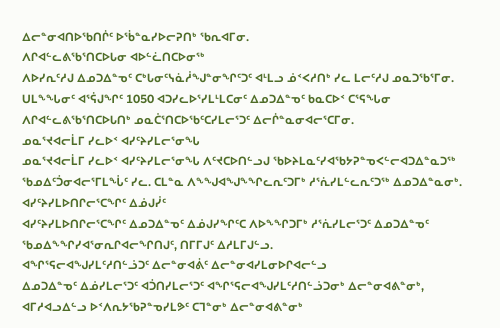ᐃᓕᓐᓂᐊᑎᐅᖃᑎᒌᑦ ᐅᖄᓐᓇᓯᐅᓕᕈᑎᒃ ᖃᕆᐊᒥᓂ.
ᐱᒋᐊᓪᓚᕕᖃᕐᑎᑕᐅᒐᓂ ᐊᐅᓪᓛᑎᑕᐅᓂᖅ
ᐱᐅᓯᕆᑦᓱᒍ ᐃᓄᑐᐃᓐᓀᑦ ᑕᒃᒐᓂᑦᓭᓈᓲᖑᓐᓂᖏᑦᑐᑦ ᐊᒻᒪᓗ ᓅᑉᐸᓱᑎᒃ ᓯᓚ ᒪᓕᑦᓱᒍ ᓄᓇᑐᖃᕐᒥᓂ. ᑌᒪᖕᖓᓂᑦ ᐊᕐᕌᒍᖏᑦ 1050 ᐊᑐᓯᓚᐅᕐᓯᒪᒻᒪᑕᓂᑦ ᐃᓄᑐᐃᓐᓀᑦ ᑲᓇᑕᐅᑉ ᑕᕐᕋᖓᓂ ᐱᒋᐊᓪᓚᕕᖃᕐᑎᑕᐅᒐᑎᒃ ᓄᓇᑖᕐᑎᑕᐅᖃᑦᑕᓯᒪᓕᕐᑐᑦ ᐃᓕᒌᓐᓇᓂᐊᓕᕐᑕᒥᓂ.
ᓄᓇᕐᔪᐊᓕᒫᒥ ᓯᓚᐅᑉ ᐊᓯᑦᔨᓯᒪᓕᕐᓂᖓ
ᓄᓇᕐᔪᐊᓕᒫᒥ ᓯᓚᐅᑉ ᐊᓯᑦᔨᓯᒪᓕᕐᓂᖓ ᐱᑦᔪᑕᐅᑎᓪᓗᒍ ᖃᐅᔨᒪᓇᑦᓯᐊᖃᔭᕈᓐᓀᐸᓪᓕᐊᑐᐃᓐᓇᑐᖅ ᖃᓄᐃᑦᑑᓂᐊᓕᕐᒥᒪᖔᑦ ᓯᓚ. ᑕᒪᓐᓇ ᐱᖕᖑᐊᖑᖕᖏᓚᕆᑦᑐᒥᒃ ᓱᕐᕇᓯᒪᓪᓚᕆᑦᑐᖅ ᐃᓄᑐᐃᓐᓇᓂᒃ.
ᐊᓯᑦᔨᓯᒪᐅᑎᒋᓕᕐᑕᖏᑦ ᐃᓅᒍᓰᑦ
ᐊᓯᑦᔨᓯᒪᐅᑎᒋᓕᕐᑕᖏᑦ ᐃᓄᑐᐃᓐᓀᑦ ᐃᓅᒍᓯᖏᑦᑕ ᐱᐅᖕᖏᑐᒥᒃ ᓱᕐᕇᓯᒪᓕᕐᑐᑦ ᐃᓄᑐᐃᓐᓀᑦ ᖃᓄᐃᖕᖏᓯᐊᕐᓂᕆᒋᐊᓕᖏᑎᒍᑦ, ᑎᒥᒥᒍᑦ ᐃᓱᒪᒥᒍᓪᓗ.
ᐊᖏᕐᕋᓕᐊᖑᓯᒪᑦᓱᑎᓪᓘᑐᑦ ᐃᓕᓐᓂᐊᕖᑦ ᐃᓕᓐᓂᐊᓯᒪᓂᐅᒋᐊᓕᓪᓗ
ᐃᓄᑐᐃᓐᓀᑦ ᐃᓅᓯᒪᓕᕐᑐᑦ ᐊᑑᑎᓯᒪᓕᕐᑐᑦ ᐊᖏᕐᕋᓕᐊᖑᓯᒪᑦᓱᑎᓪᓘᑐᓂᒃ ᐃᓕᓐᓂᐊᕕᓐᓂᒃ, ᐊᒥᓱᐊᓗᐃᓪᓗ ᐅᑉᐱᕆᔭᖃᕈᓐᓀᓯᒪᕗᑦ ᑕᒣᓐᓂᒃ ᐃᓕᓐᓂᐊᕕᓐᓂᒃ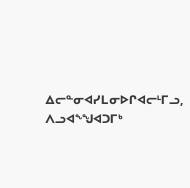ᐃᓕᓐᓂᐊᓯᒪᓂᐅᒋᐊᓕᒻᒥᓗ, ᐱᓗᐊᖕᖑᐊᑐᒥᒃ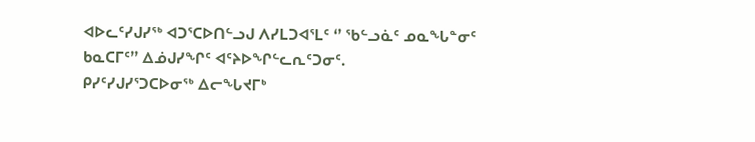ᐊᐅᓚᑦᓯᒍᓯᖅ ᐊᑐᕐᑕᐅᑎᓪᓗᒍ ᐱᓯᒪᑐᐊᕐᒪᑦ ‘’ ᖃᓪᓗᓈᑦ ᓄᓇᖓᓐᓂᑦ ᑲᓇᑕᒥᑦ’’ ᐃᓅᒍᓯᖏᑦ ᐊᑦᔨᐅᖏᓪᓚᕆᑦᑐᓂᑦ.
ᑭᓯᑦᓯᒍᓯᕐᑐᑕᐅᓂᖅ ᐃᓕᖓᔪᒥᒃ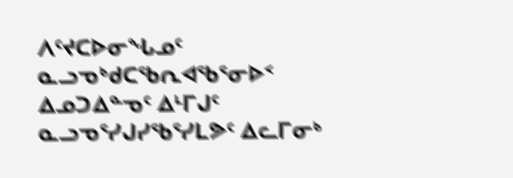ᐱᑦᔪᑕᐅᓂᖓᓄᑦ ᓇᓗᓀᒃᑯᑕᖃᕆᐊᖃᕐᓂᐅᑉ
ᐃᓄᑐᐃᓐᓀᑦ ᐃᒻᒥᒍᑦ ᓇᓗᓀᕐᓯᒍᓯᖃᕐᓯᒪᕗᑦ ᐃᓚᒥᓂᒃ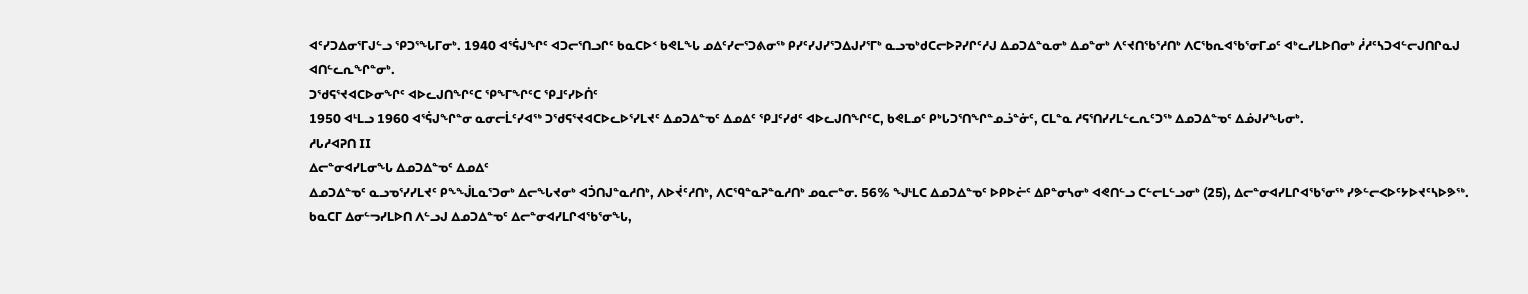ᐊᑦᓯᑐᐃᓂᕐᒥᒍᓪᓗ ᕿᑐᕐᖓᒥᓂᒃ. 1940 ᐊᕐᕌᒍᖏᑦ ᐊᑐᓕᕐᑎᓗᒋᑦ ᑲᓇᑕᐅᑉ ᑲᕙᒪᖓ ᓄᐃᑦᓯᓕᕐᑐᕕᓂᖅ ᑭᓯᑦᓯᒍᓯᕐᑐᐃᒍᓯᕐᒥᒃ ᓇᓗᓀᒃᑯᑕᓕᐅᕈᓯᒋᑦᓱᒍ ᐃᓄᑐᐃᓐᓇᓂᒃ ᐃᓄᓐᓂᒃ ᐱᑦᔪᑎᖃᕐᓱᑎᒃ ᐱᑕᖃᕆᐊᖃᕐᓂᒥᓄᑦ ᐊᒃᓚᓯᒪᐅᑎᓂᒃ ᓲᓱᑦᓴᑐᐊᓪᓕᒍᑎᒋᓇᒍ ᐊᑎᓪᓚᕆᖏᓐᓂᒃ.
ᑐᖁᕋᕐᔪᐊᑕᐅᓂᖏᑦ ᐊᐅᓚᒍᑎᖏᑦᑕ ᕿᖕᒥᖏᑦᑕ ᕿᒧᑦᓯᐅᑏᑦ
1950 ᐊᒻᒪᓗ 1960 ᐊᕐᕌᒍᖏᓐᓂ ᓇᓂᓕᒫᑦᓯᐊᖅ ᑐᖁᕋᕐᔪᐊᑕᐅᓚᐅᕐᓯᒪᔪᑦ ᐃᓄᑐᐃᓐᓀᑦ ᐃᓄᐃᑦ ᕿᒧᑦᓯᑯᑦ ᐊᐅᓚᒍᑎᖏᑦᑕ, ᑲᕙᒪᓄᑦ ᑭᒃᒐᑐᕐᑎᖏᓐᓄᓘᓐᓃᑦ, ᑕᒪᓐᓇ ᓱᕋᕐᑎᓯᓯᒪᓪᓚᕆᑦᑐᖅ ᐃᓄᑐᐃᓐᓀᑦ ᐃᓅᒍᓯᖓᓂᒃ.
ᓱᒐᓱᐊᕈᑎ II
ᐃᓕᓐᓂᐊᓯᒪᓂᖓ ᐃᓄᑐᐃᓐᓀᑦ ᐃᓄᐃᑦ
ᐃᓄᑐᐃᓐᓀᑦ ᓇᓗᓀᕐᓯᓯᒪᔪᑦ ᑭᖕᖒᒪᓇᕐᑐᓂᒃ ᐃᓕᖓᔪᓂᒃ ᐊᑑᑎᒍᓐᓇᓱᑎᒃ, ᐱᐅᔫᑦᓱᑎᒃ, ᐱᑕᙯᓐᓇᕈᓐᓇᓱᑎᒃ ᓄᓇᓕᓐᓂ. 56% ᖑᒻᒪᑕ ᐃᓄᑐᐃᓐᓀᑦ ᐅᑭᐅᓖᑦ ᐃᑭᓐᓂᓴᓂᒃ ᐊᕙᑎᓪᓗ ᑕᓪᓕᒪᓪᓗᓂᒃ (25), ᐃᓕᓐᓂᐊᓯᒪᒋᐊᖃᕐᓂᖅ ᓯᕗᓪᓕᐸᐅᑦᔭᐅᔪᑦᓴᐅᕗᖅ. ᑲᓇᑕᒥ ᐃᓂᓪᓓᓯᒪᐅᑎ ᐱᓪᓗᒍ ᐃᓄᑐᐃᓐᓀᑦ ᐃᓕᓐᓂᐊᓯᒪᒋᐊᖃᕐᓂᖓ,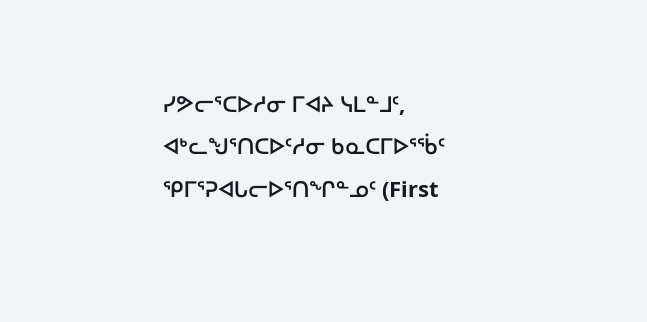ᓯᕗᓕᕐᑕᐅᓱᓂ ᒥᐊᔨ ᓭᒪᓐᒧᑦ, ᐊᒃᓚᖑᕐᑎᑕᐅᑦᓱᓂ ᑲᓇᑕᒥᐅᕐᖄᑦ ᕿᒥᕐᕈᐊᒐᓕᐅᕐᑎᖏᓐᓄᑦ (First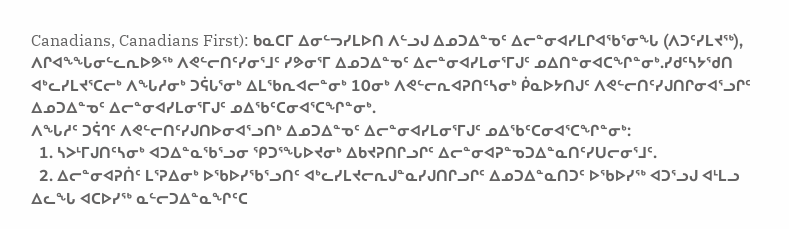Canadians, Canadians First): ᑲᓇᑕᒥ ᐃᓂᓪᓓᓯᒪᐅᑎ ᐱᓪᓗᒍ ᐃᓄᑐᐃᓐᓀᑦ ᐃᓕᓐᓂᐊᓯᒪᒋᐊᖃᕐᓂᖓ (ᐱᑐᑦᓯᒪᔪᖅ), ᐱᒋᐊᖕᖓᓂᓪᓚᕆᐅᕗᖅ ᐱᕙᓪᓕᑎᑦᓯᓂᕐᒧᑦ ᓯᕗᓂᕐᒥ ᐃᓄᑐᐃᓐᓀᑦ ᐃᓕᓐᓂᐊᓯᒪᓂᕐᒥᒍᑦ ᓄᐃᑎᓐᓂᐊᑕᖏᓐᓂᒃ.ᓯᑯᑦᓴᔭᖁᑎ ᐊᒃᓚᓯᒪᔪᕐᑕᓕᒃ ᐱᖓᓱᓂᒃ ᑐᕌᒐᕐᓂᒃ ᐃᒪᖃᕆᐊᓕᓐᓂᒃ 10ᓂᒃ ᐱᕙᓪᓕᕆᐊᕈᑎᑦᓴᓂᒃ ᑮᓇᐅᔭᑎᒍᑦ ᐱᕙᓪᓕᑎᑦᓯᒍᑎᒋᓂᐊᕐᓗᒋᑦ ᐃᓄᑐᐃᓐᓀᑦ ᐃᓕᓐᓂᐊᓯᒪᓂᕐᒥᒍᑦ ᓄᐃᖃᑦᑕᓂᐊᕐᑕᖏᓐᓂᒃ.
ᐱᖓᓱᑦ ᑐᕌᒉᑦ ᐱᕙᓪᓕᑎᑦᓯᒍᑎᐅᓂᐊᕐᓗᑎᒃ ᐃᓄᑐᐃᓐᓀᑦ ᐃᓕᓐᓂᐊᓯᒪᓂᕐᒥᒍᑦ ᓄᐃᖃᑦᑕᓂᐊᕐᑕᖏᓐᓂᒃ:
  1. ᓴᐳᒻᒥᒍᑎᑦᓴᓂᒃ ᐊᑐᐃᓐᓇᖃᕐᓗᓂ ᕿᑐᕐᖓᐅᔪᓂᒃ ᐃᑲᔪᕈᑎᒋᓗᒋᑦ ᐃᓕᓐᓂᐊᕈᓐᓀᑐᐃᓐᓇᑎᑦᓯᑌᓕᓂᕐᒧᑦ.
  2. ᐃᓕᓐᓂᐊᕈᑏᑦ ᒪᕐᕈᐃᓂᒃ ᐅᖃᐅᓯᖃᕐᓗᑎᑦ ᐊᒃᓚᓯᒪᔪᓕᕆᒍᓐᓇᓯᒍᑎᒋᓗᒋᑦ ᐃᓄᑐᐃᓐᓇᑎᑐᑦ ᐅᖃᐅᓯᖅ ᐊᑐᕐᓗᒍ ᐊᒻᒪᓗ ᐃᓚᖓ ᐊᑕᐅᓯᖅ ᓇᓪᓕᑐᐃᓐᓇᖏᑦᑕ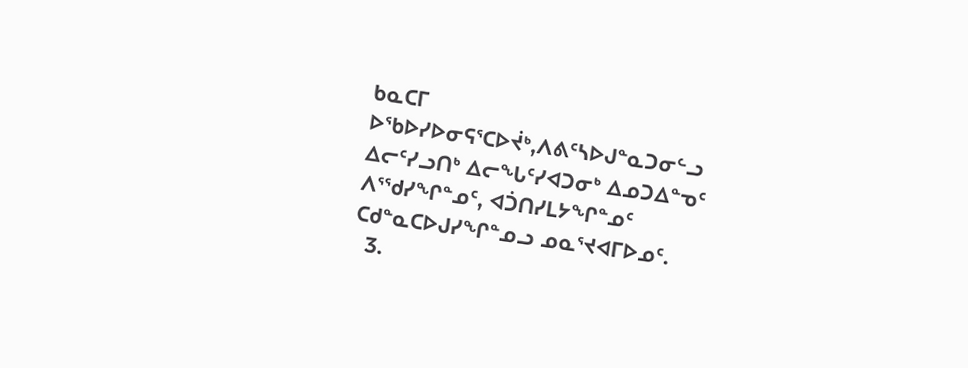ᑲᓇᑕᒥ ᐅᖃᐅᓯᐅᓂᕋᕐᑕᐅᔫᒃ,ᐱᕕᑦᓴᐅᒍᓐᓇᑐᓂᓪᓗ ᐃᓕᑦᓯᓗᑎᒃ ᐃᓕᖓᑦᓯᐊᑐᓂᒃ ᐃᓄᑐᐃᓐᓀᑦ ᐱᕐᖁᓯᖏᓐᓄᑦ, ᐊᑑᑎᓯᒪᔭᖏᓐᓄᑦ ᑕᑯᓐᓇᑕᐅᒍᓯᖏᓐᓄᓗ ᓄᓇᕐᔪᐊᒥᐅᓄᑦ.
  3.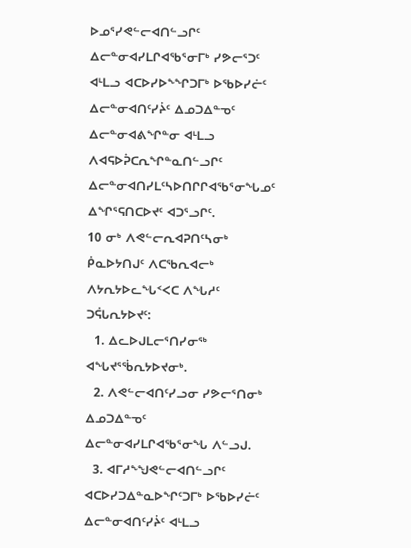ᐅᓄᕐᓯᕙᓪᓕᐊᑎᓪᓗᒋᑦ ᐃᓕᓐᓂᐊᓯᒪᒋᐊᖃᕐᓂᒥᒃ ᓯᕗᓕᕐᑐᑦ ᐊᒻᒪᓗ ᐊᑕᐅᓯᐅᖕᖏᑐᒥᒃ ᐅᖃᐅᓯᓖᑦ ᐃᓕᓐᓂᐊᑎᑦᓯᔩᑦ ᐃᓄᑐᐃᓐᓀᑦ ᐃᓕᓐᓂᐊᕕᖏᓐᓂ ᐊᒻᒪᓗ ᐱᐊᕋᐅᕉᑕᕆᖏᓐᓇᑎᓪᓗᒋᑦ ᐃᓕᓐᓂᐊᑎᓯᒪᑦᓴᐅᑎᒋᒋᐊᖃᕐᓂᖓᓄᑦ ᐃᖏᕐᕋᑎᑕᐅᔪᑦ ᐊᑐᕐᓗᒋᑦ.
10 ᓂᒃ ᐱᕙᓪᓕᕆᐊᕈᑎᑦᓴᓂᒃ ᑮᓇᐅᔭᑎᒍᑦ ᐱᑕᖃᕆᐊᓕᒃ ᐱᔭᕆᔭᐅᓚᖓᑉᐸᑕ ᐱᖓᓱᑦ ᑐᕌᒐᕆᔭᐅᔪᑦ:
  1. ᐃᓚᐅᒍᒪᓕᕐᑎᓯᓂᖅ ᐊᖓᔪᕐᖄᕆᔭᐅᔪᓂᒃ.
  2. ᐱᕙᓪᓕᐊᑎᑦᓯᓗᓂ ᓯᕗᓕᕐᑎᓂᒃ ᐃᓄᑐᐃᓐᓀᑦ ᐃᓕᓐᓂᐊᓯᒪᒋᐊᖃᕐᓂᖓ ᐱᓪᓗᒍ.
  3. ᐊᒥᓱᖕᖑᕙᓪᓕᐊᑎᓪᓗᒋᑦ ᐊᑕᐅᓯᑐᐃᓐᓇᐅᖏᑦᑐᒥᒃ ᐅᖃᐅᓯᓖᑦ ᐃᓕᓐᓂᐊᑎᑦᓯᔩᑦ ᐊᒻᒪᓗ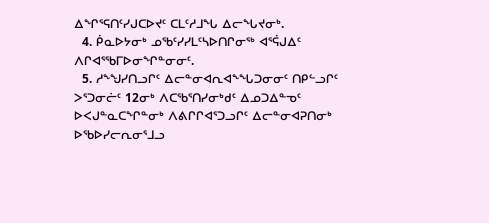ᐃᖏᕐᕋᑎᑦᓯᒍᑕᐅᔪᑦ ᑕᒪᑦᓱᒧᖓ ᐃᓕᖓᔪᓂᒃ.
  4. ᑮᓇᐅᔭᓂᒃ ᓄᖃᑦᓯᓯᒪᑦᓴᐅᑎᒋᓂᖅ ᐊᕐᕌᒍᐃᑦ ᐱᒋᐊᕐᖃᒥᐅᓂᖏᓐᓂᓂᑦ.
  5. ᓱᖕᖑᓯᑎᓗᒋᑦ ᐃᓕᓐᓂᐊᕆᐊᖕᖓᑐᓂᓂᑦ ᑎᑭᓪᓗᒋᑦ ᐳᕐᑐᓂᓖᑦ 12ᓂᒃ ᐱᑕᖃᕐᑎᓯᓂᒃᑯᑦ ᐃᓄᑐᐃᓐᓀᑦ ᐅᐸᒍᓐᓇᑕᖏᓐᓂᒃ ᐱᕕᒋᒋᐊᕐᑐᓗᒋᑦ ᐃᓕᓐᓂᐊᕈᑎᓂᒃ ᐅᖃᐅᓯᓕᕆᓂᕐᒧᓗ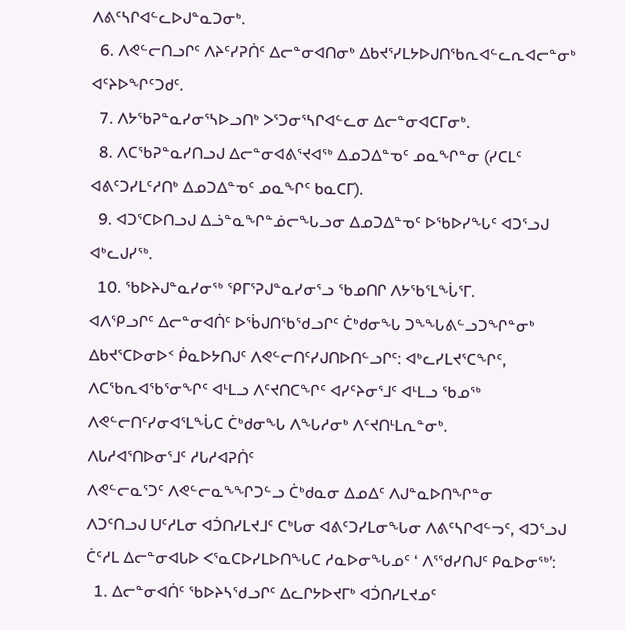ᐱᕕᑦᓴᒋᐊᓪᓚᐅᒍᓐᓇᑐᓂᒃ.
  6. ᐱᕙᓪᓕᑎᓗᒋᑦ ᐱᔨᑦᓯᕈᑏᑦ ᐃᓕᓐᓂᐊᑎᓂᒃ ᐃᑲᔪᕐᓯᒪᔭᐅᒍᑎᖃᕆᐊᓪᓚᕆᐊᓕᓐᓂᒃ ᐊᑦᔨᐅᖏᑦᑐᑯᑦ.
  7. ᐱᔭᖃᕈᓐᓇᓯᓂᕐᓴᐅᓗᑎᒃ ᐳᕐᑐᓂᕐᓴᒋᐊᓪᓚᓂ ᐃᓕᓐᓂᐊᑕᒥᓂᒃ.
  8. ᐱᑕᖃᕈᓐᓇᓯᑎᓗᒍ ᐃᓕᓐᓂᐊᕕᕐᔪᐊᖅ ᐃᓄᑐᐃᓐᓀᑦ ᓄᓇᖏᓐᓂ (ᓯᑕᒪᑦ ᐊᕕᑦᑐᓯᒪᑦᓱᑎᒃ ᐃᓄᑐᐃᓐᓀᑦ ᓄᓇᖏᑦ ᑲᓇᑕᒥ).
  9. ᐊᑐᕐᑕᐅᑎᓗᒍ ᐃᓘᓐᓇᖏᓐᓅᓕᖓᓗᓂ ᐃᓄᑐᐃᓐᓀᑦ ᐅᖃᐅᓯᖓᑦ ᐊᑐᕐᓗᒍ ᐊᒃᓚᒍᓯᖅ.
  10. ᖃᐅᔨᒍᓐᓇᓯᓂᖅ ᕿᒥᕐᕈᒍᓐᓇᓯᓂᕐᓗ ᖃᓄᑎᒋ ᐱᔭᖃᕐᒪᖔᕐᒥ.
ᐊᐱᕿᓗᒋᑦ ᐃᓕᓐᓂᐊᑏᑦ ᐅᖄᒍᑎᖃᖁᓗᒋᑦ ᑖᒃᑯᓂᖓ ᑐᖕᖓᕕᓪᓗᑐᖏᓐᓂᒃ ᐃᑲᔪᕐᑕᐅᓂᐅᑉ ᑮᓇᐅᔭᑎᒍᑦ ᐱᕙᓪᓕᑎᑦᓯᒍᑎᐅᑎᓪᓗᒋᑦ: ᐊᒃᓚᓯᒪᔪᕐᑕᖏᑦ, ᐱᑕᖃᕆᐊᖃᕐᓂᖏᑦ ᐊᒻᒪᓗ ᐱᑦᔪᑎᑕᖏᑦ ᐊᓯᑦᔨᓂᕐᒧᑦ ᐊᒻᒪᓗ ᖃᓄᖅ ᐱᕙᓪᓕᑎᑦᓯᓂᐊᕐᒪᖔᑕ ᑖᒃᑯᓂᖓ ᐱᖓᓱᓂᒃ ᐱᑦᔪᑎᒻᒪᕆᓐᓂᒃ.
ᐱᒐᓱᐊᕐᑎᐅᓂᕐᒧᑦ ᓱᒐᓱᐊᕈᑏᑦ
ᐱᕙᓪᓕᓇᕐᑐᑦ ᐱᕙᓪᓕᓇᖕᖏᑐᓪᓗ ᑖᒃᑯᓇᓂ ᐃᓄᐃᑦ ᐱᒍᓐᓇᐅᑎᖏᓐᓂ
ᐱᑐᑦᑎᓗᒍ ᑌᑦᓱᒪᓂ ᐊᑑᑎᓯᒪᔪᒧᑦ ᑕᒃᒐᓂ ᐊᕕᑦᑐᓯᒪᓂᖓᓂ ᐱᕕᑦᓴᒋᐊᓪᓓᑦ, ᐊᑐᕐᓗᒍ ᑖᑦᓱᒪ ᐃᓕᓐᓂᐊᒐᐅ ᐸᕐᓇᑕᐅᓯᒪᐅᑎᖓᑕ ᓱᓇᐅᓂᖓᓄᑦ ‘ ᐱᕐᖁᓯᑎᒍᑦ ᑭᓇᐅᓂᖅ’:
  1. ᐃᓕᓐᓂᐊᑏᑦ ᖃᐅᔨᓴᖁᓗᒋᑦ ᐃᓚᒋᔭᐅᔪᒥᒃ ᐊᑑᑎᓯᒪᔪᓄᑦ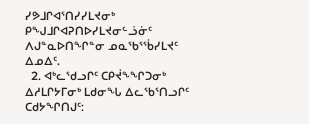ᓯᕗᒧᒋᐊᕐᑎᓯᓯᒪᔪᓂᒃ ᑭᖑᒧᒋᐊᕈᑎᐅᓯᒪᔪᓂᓪᓘᓃᑦ ᐱᒍᓐᓇᐅᑎᖏᓐᓂ ᓄᓇᖃᕐᖄᓯᒪᔪᑦ ᐃᓄᐃᑦ.
  2. ᐊᒃᓚᖁᓗᒋᑦ ᑕᑭᔫᖕᖏᑐᓂᒃ ᐃᓱᒪᒋᔭᒥᓂᒃ ᒪᑯᓂᖓ ᐃᓚᖃᕐᑎᓗᒋᑦ ᑕᑯᔭᖏᑎᒍᑦ: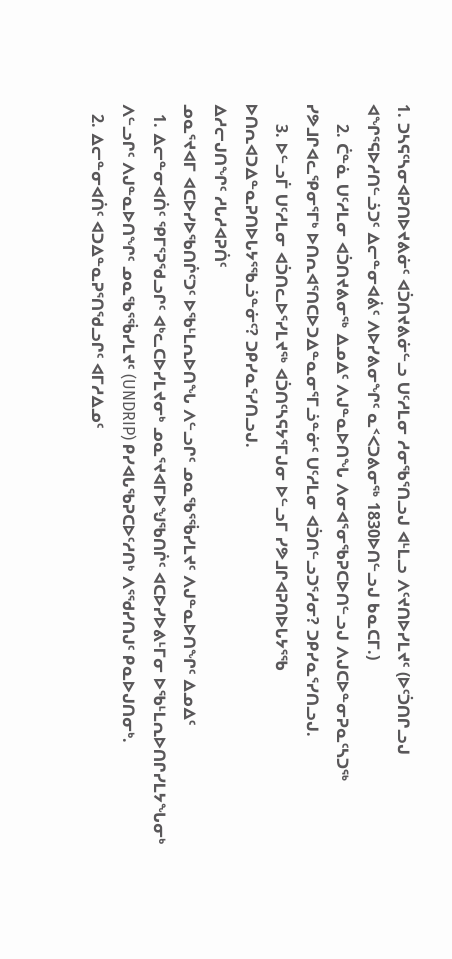1. ᑐᓴᕋᑦᓴᓂᐊᕈᑎᐅᔪᕕᓃᑦ ᐊᑑᑎᔪᕕᓃᓪᓗ ᑌᑦᓱᒪᓂ ᓱᓂᖃᕐᑎᓗᒍ ᐊᒻᒪᓗ ᐱᑦᔪᑎᐅᓯᒪᔪᑦ (ᐅᑦᑑᑎᒋᓗᒍ ᐊᖏᕐᕋᐅᓱᑎᓪᓘᑐᑦ ᐃᓕᓐᓂᐊᕖᑦ ᐱᐅᓯᕕᓂᖏᑦ ᓇᑉᐸᑐᕕᓂᖅ 1830ᐅᑎᓪᓗᒍ ᑲᓇᑕᒥ.)
    2. ᑖᓐᓈ ᑌᑦᓱᒪᓂ ᐊᑑᑎᔪᕕᓂᖅ ᐃᓄᐃᑦ ᐱᒍᓐᓇᐅᑎᖓ ᐱᓂᐊᕐᓂᖃᕈᑕᐅᑎᓪᓗᒍ ᐱᒍᑕᐅᓐᓂᕈᓇᑦᓴᑐᖅ ᓯᕗᒧᒋᐊᓚᕿᓂᕐᒥᒃ ᐅᑎᕆᐊᕐᑎᑕᐅᑐᐃᓐᓇᓂᕐᒥᓘᓐᓃᑦ ᑌᑦᓱᒪᓂ ᐊᑑᑎᓪᓗᑐᕐᓱᓂ? ᑐᑭᓯᓇᕐᓯᑎᓗᒍ.
    3. ᐅᓪᓗᒦ ᑌᑦᓱᒪᓂ ᐊᑑᑎᓚᐅᕐᓯᒪᔪᖅ ᐊᑑᑎᑦᓴᕋᔭᕐᒥᒍᓂ ᐅᓪᓗᒥ ᓯᕗᒧᒋᐊᕈᑎᐅᒐᔭᕐᖃ ᐅᑎᕆᐊᑐᐃᓐᓇᕈᑎᐅᒐᔭᕐᖃᓘᓐᓃᑦ? ᑐᑭᓯᓇᕐᓯᑎᓗᒍ.
ᐃᓱᓕᒍᑎᖏᑦ ᓱᒐᓱᐊᕈᑏᑦ
ᓄᓇᕐᔪᐊᒥ ᐊᑕᐅᓯᐅᖃᑎᒌᑦᑐᑦ ᐅᖃᒻᒪᕆᐅᑎᖓ ᐱᓪᓗᒋᑦ ᓄᓇᖃᕐᖄᓯᒪᔪᑦ ᐱᒍᓐᓇᐅᑎᖏᑦ ᐃᓄᐃᑦ
  1. ᐃᓕᓐᓂᐊᑏᑦ ᕿᒥᕐᕈᖁᓗᒋᑦ ᐊᒃᓚᑕᐅᓯᒪᔪᓂᒃ ᓄᓇᕐᔪᐊᒥᐅᖑᖃᑎᒌᑦ ᐊᑕᐅᓯᐅᕕᒻᒥᓂ ᐅᖃᒻᒪᕆᐅᑎᒋᓯᒪᔭᖓᓂᒃ ᐱᓪᓗᒋᑦ ᐱᒍᓐᓇᐅᑎᖏᑦ ᓄᓇᖃᕐᖄᓯᒪᔪᑦ (UNDRIP) ᑭᓯᐊᒐᖃᕈᑕᐅᑦᓱᑎᒃ ᐱᕐᖁᓯᑎᒍᑦ ᑭᓇᐅᒍᑎᓂᒃ.
  2. ᐃᓕᓐᓂᐊᑏᑦ ᐊᑐᐃᓐᓇᕈᕐᑎᖁᓗᒋᑦ ᐊᒥᓱᐃᓄᑦ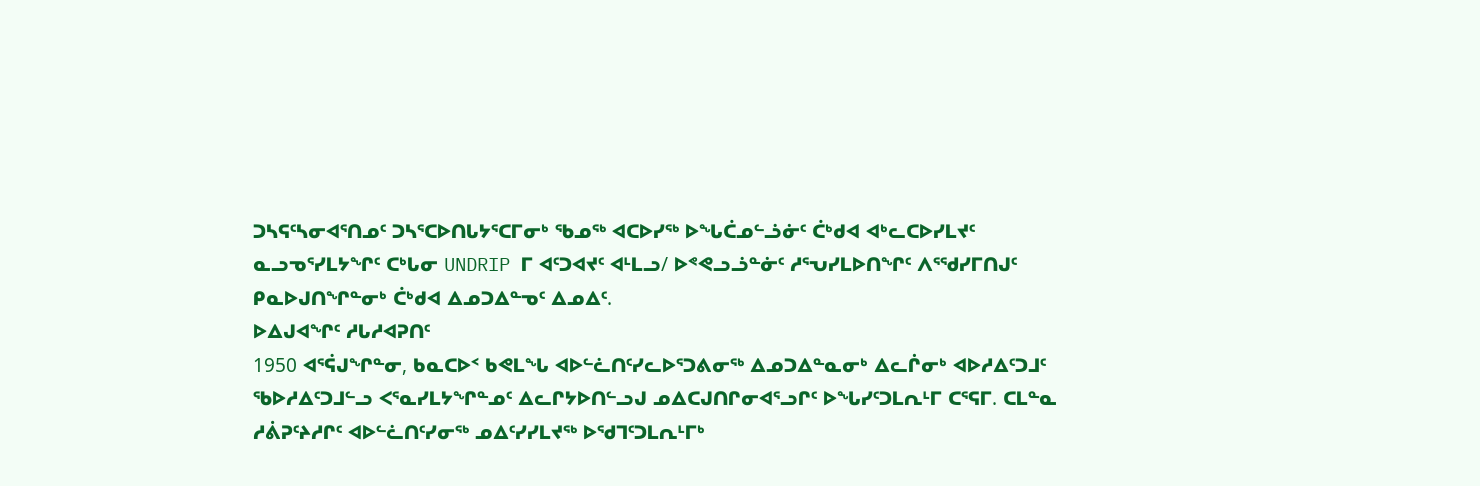ᑐᓴᕋᑦᓴᓂᐊᕐᑎᓄᑦ ᑐᓴᕐᑕᐅᑎᒐᔭᕐᑕᒥᓂᒃ ᖃᓄᖅ ᐊᑕᐅᓯᖅ ᐅᖓᑖᓄᓪᓘᓃᑦ ᑖᒃᑯᐊ ᐊᒃᓚᑕᐅᓯᒪᔪᑦ ᓇᓗᓀᕐᓯᒪᔭᖏᑦ ᑕᒃᒐᓂ UNDRIP ᒥ ᐊᑦᑐᐊᔪᑦ ᐊᒻᒪᓗ/ ᐅᕝᕙᓗᓘᓐᓃᑦ ᓱᕐᕃᓯᒪᐅᑎᖏᑦ ᐱᕐᖁᓯᒥᑎᒍᑦ ᑭᓇᐅᒍᑎᖏᓐᓂᒃ ᑖᒃᑯᐊ ᐃᓄᑐᐃᓐᓀᑦ ᐃᓄᐃᑦ.
ᐅᐃᒍᐊᖏᑦ ᓱᒐᓱᐊᕈᑎᑦ
1950 ᐊᕐᕌᒍᖏᓐᓂ, ᑲᓇᑕᐅᑉ ᑲᕙᒪᖓ ᐊᐅᓪᓛᑎᑦᓯᓚᐅᕐᑐᕕᓂᖅ ᐃᓄᑐᐃᓐᓇᓂᒃ ᐃᓚᒌᓂᒃ ᐊᐅᓱᐃᑦᑐᒧᑦ ᖃᐅᓱᐃᑦᑐᒧᓪᓗ ᐸᕐᓇᓯᒪᔭᖏᓐᓄᑦ ᐃᓚᒋᔭᐅᑎᓪᓗᒍ ᓄᐃᑕᒍᑎᒋᓂᐊᕐᓗᒋᑦ ᐅᖓᓯᑦᑐᒪᕆᒻᒥ ᑕᕐᕋᒥ. ᑕᒪᓐᓇ ᓱᕖᕈᑦᔨᓱᒋᑦ ᐊᐅᓪᓛᑎᑦᓯᓂᖅ ᓄᐃᑦᓯᓯᒪᔪᖅ ᐅᖁᒣᑦᑐᒪᕆᒻᒥᒃ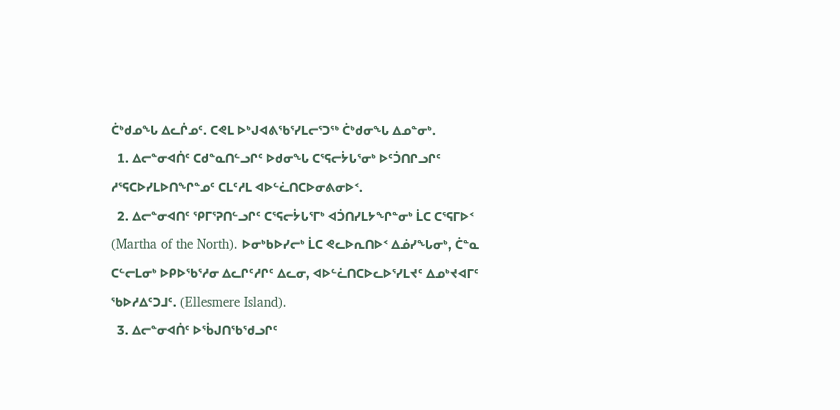ᑖᒃᑯᓄᖓ ᐃᓚᒌᓄᑦ. ᑕᕙᒪ ᐅᒃᒍᐊᕕᖃᕐᓯᒪᓕᕐᑐᖅ ᑖᒃᑯᓂᖓ ᐃᓄᓐᓂᒃ.
  1. ᐃᓕᓐᓂᐊᑏᑦ ᑕᑯᓐᓇᑎᓪᓗᒋᑦ ᐅᑯᓂᖓ ᑕᕐᕋᓕᔮᒐᕐᓂᒃ ᐅᑦᑑᑎᒋᓗᒋᑦ ᓱᕐᕋᑕᐅᓯᒪᐅᑎᖏᓐᓄᑦ ᑕᒪᑦᓱᒪ ᐊᐅᓪᓛᑎᑕᐅᓂᕕᓂᐅᑉ.
  2. ᐃᓕᓐᓂᐊᑎᑦ ᕿᒥᕐᕈᑎᓪᓗᒋᑦ ᑕᕐᕋᓕᔮᒐᕐᒥᒃ ᐊᑑᑎᓯᒪᔭᖏᓐᓂᒃ ᒫᑕ ᑕᕐᕋᒥᐅᑉ (Martha of the North). ᐅᓂᒃᑲᐅᓯᓕᒃ ᒫᑕ ᕙᓚᐅᕆᑎᐅᑉ ᐃᓅᓯᖓᓂᒃ, ᑖᓐᓇ ᑕᓪᓕᒪᓂᒃ ᐅᑭᐅᖃᕐᓱᓂ ᐃᓚᒋᑦᓱᒋᑦ ᐃᓚᓂ, ᐊᐅᓪᓛᑎᑕᐅᓚᐅᕐᓯᒪᔪᑦ ᐃᓄᒃᔪᐊᒥᑦ ᖃᐅᓱᐃᑦᑐᒧᑦ. (Ellesmere Island).
  3. ᐃᓕᓐᓂᐊᑏᑦ ᐅᖄᒍᑎᖃᖁᓗᒋᑦ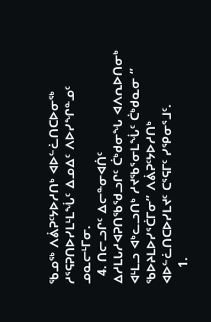ᖃᓄᖅ ᐱᕖᕈᑦᔭᐅᓱᑎᒃ ᐊᐅᓪᓛᑎᑕᐅᓂᖅ ᓱᕐᕋᕈᑎᐅᓯᒪᒻᒪᖔᑦ ᐃᓄᐃᑦ ᐱᐅᓯᖏᓐᓄᑦ ᓄᓇᓕᒻᒥᓂ.
  4. ᑎᓕᓗᒋᑦ ᐃᓕᓐᓂᐊᑏᑦ ᐃᓱᒪᒐᓱᐊᕈᑎᖃᖁᓗᒋᑦ ᑖᒃᑯᓂᖓ ᐊᐱᕆᐅᑎᓂᒃ ᐊᒻᒪᓗ ᐊᒃᓚᓗᑎᒃ ᓱᔪᖃᕐᓂᒪᖔᑦ ᑖᒃᑯᓇᓂ ‘’ ᖃᐅᔨᒪᐅᓯᕐᑖᒥᓂ’’ ᐱᕖᕈᑦᔭᐅᓱᑎᒃ ᐊᐅᓪᓛᑎᑕᐅᓯᒪᔪᑦ ᑕᕐᕋᒥᑦ ᓯᕿᓂᕐᒧᑦ.
    1.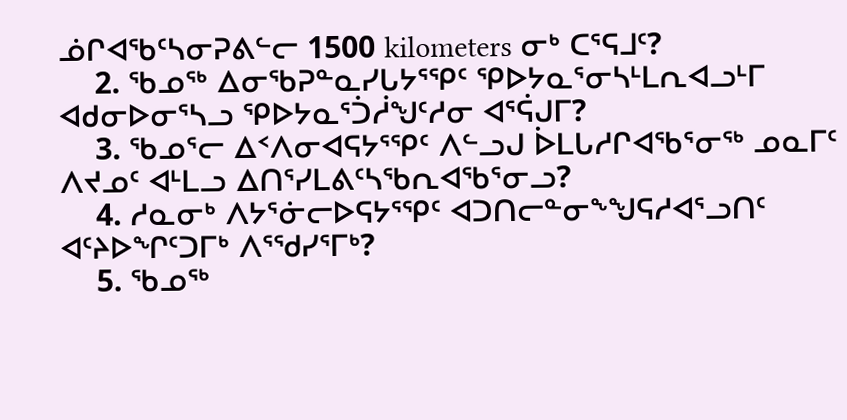ᓅᒋᐊᖃᑦᓴᓂᕈᕕᓪᓕ 1500 kilometers ᓂᒃ ᑕᕐᕋᒧᑦ?
    2. ᖃᓄᖅ ᐃᓂᖃᕈᓐᓇᓯᒐᔭᕐᕿᑦ ᕿᐅᔭᓇᕐᓂᓴᒻᒪᕆᐊᓗᒻᒥ ᐊᑯᓂᐅᓂᕐᓴᓗ ᕿᐅᔭᓇᕐᑑᓲᖑᑦᓱᓂ ᐊᕐᕌᒍᒥ?
    3. ᖃᓄᕐᓕ ᐃᑉᐱᓂᐊᕋᔭᕐᕿᑦ ᐱᓪᓗᒍ ᐆᒪᒐᓱᒋᐊᖃᕐᓂᖅ ᓄᓇᒥᑦ ᐱᔪᓄᑦ ᐊᒻᒪᓗ ᐃᑎᕐᓯᒪᕕᑦᓴᖃᕆᐊᖃᕐᓂᓗ?
    4. ᓱᓇᓂᒃ ᐱᔭᕐᓃᓕᐅᕋᔭᕐᕿᑦ ᐊᑐᑎᓕᓐᓂᖕᖑᕋᓱᐊᕐᓗᑎᑦ ᐊᑦᔨᐅᖏᑦᑐᒥᒃ ᐱᕐᖁᓯᕐᒥᒃ?
    5. ᖃᓄᖅ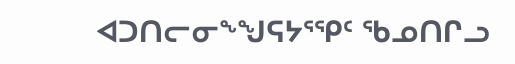ᐊᑐᑎᓕᓂᖕᖑᕋᔭᕐᕿᑦ ᖃᓄᑎᒋᓗ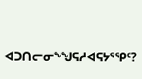ᐊᑐᑎᓕᓂᖕᖑᕋᓱᐊᕋᔭᕐᕿᑦ?